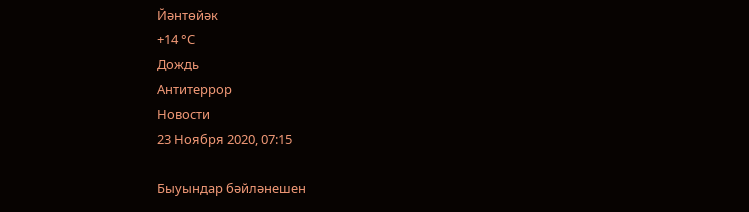Йәнтөйәк
+14 °С
Дождь
Антитеррор
Новости
23 Ноября 2020, 07:15

Быуындар бәйләнешен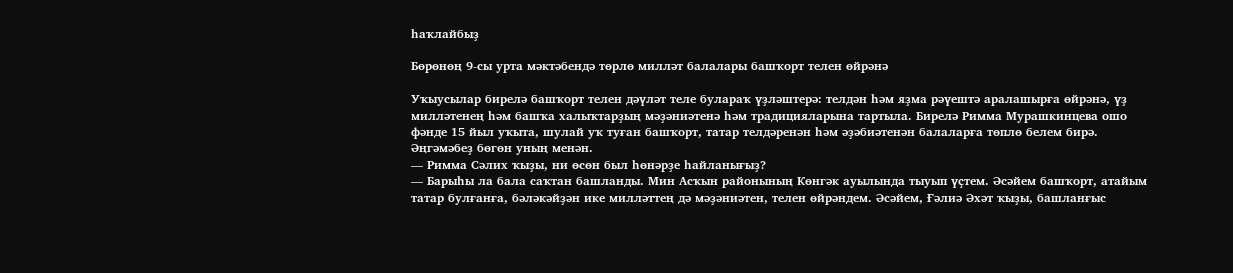һаҡлайбыҙ

Бөрөнөң 9-сы урта мәктәбендә төрлө милләт балалары башҡорт телен өйрәнә

Уҡыусылар бирелә башҡорт телен дәүләт теле булараҡ үҙләштерә: телдән һәм яҙма рәүештә аралашырға өйрәнә, үҙ милләтенең һәм башҡа халыҡтарҙың мәҙәниәтенә һәм традицияларына тартыла. Бирелә Римма Мурашкинцева ошо фәнде 15 йыл уҡыта, шулай уҡ туған башҡорт, татар телдәренән һәм әҙәбиәтенән балаларға төплө белем бирә. Әңгәмәбеҙ бөгөн уның менән.
— Римма Сәлих ҡыҙы, ни өсөн был һөнәрҙе һайланығыҙ?
— Барыһы ла бала саҡтан башланды. Мин Асҡын районының Көнгәк ауылында тыуып үҫтем. Әсәйем башҡорт, атайым татар булғанға, бәләкәйҙән ике милләттең дә мәҙәниәтен, телен өйрәндем. Әсәйем, Ғәлиә Әхәт ҡыҙы, башланғыс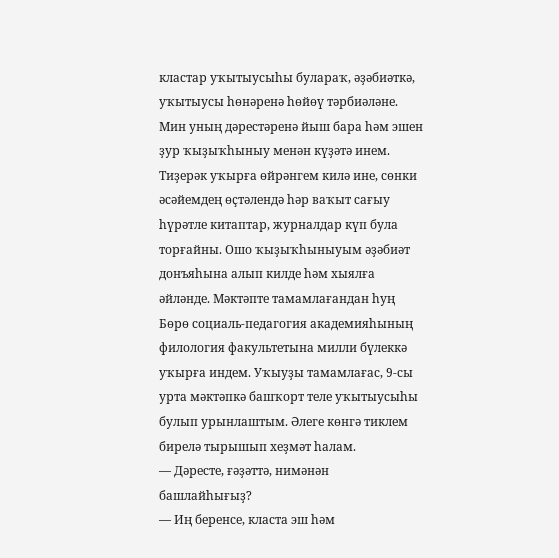кластар уҡытыусыһы булараҡ, әҙәбиәткә, уҡытыусы һөнәренә һөйөү тәрбиәләне. Мин уның дәрестәренә йыш бара һәм эшен ҙур ҡыҙыҡһыныу менән күҙәтә инем. Тиҙерәк уҡырға өйрәнгем килә ине, сөнки әсәйемдең өҫтәлендә һәр ваҡыт сағыу һүрәтле китаптар, журналдар күп була торғайны. Ошо ҡыҙыҡһыныуым әҙәбиәт донъяһына алып килде һәм хыялға әйләнде. Мәктәпте тамамлағандан һуң Бөрө социаль-педагогия академияһының филология факультетына милли бүлеккә уҡырға индем. Уҡыуҙы тамамлағас, 9-сы урта мәктәпкә башҡорт теле уҡытыусыһы булып урынлаштым. Әлеге көнгә тиклем бирелә тырышып хеҙмәт һалам.
— Дәресте, ғәҙәттә, нимәнән башлайһығыҙ?
— Иң беренсе, класта эш һәм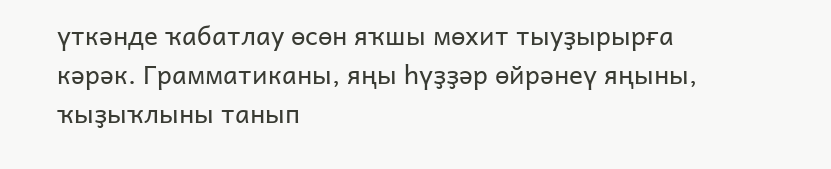үткәнде ҡабатлау өсөн яҡшы мөхит тыуҙырырға кәрәк. Грамматиканы, яңы һүҙҙәр өйрәнеү яңыны, ҡыҙыҡлыны танып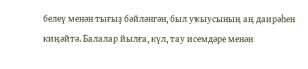белеү менән тығыҙ бәйләнгән, был уҡыусының аң даирәһен киңәйтә. Балалар йылға, күл, тау исемдәре менән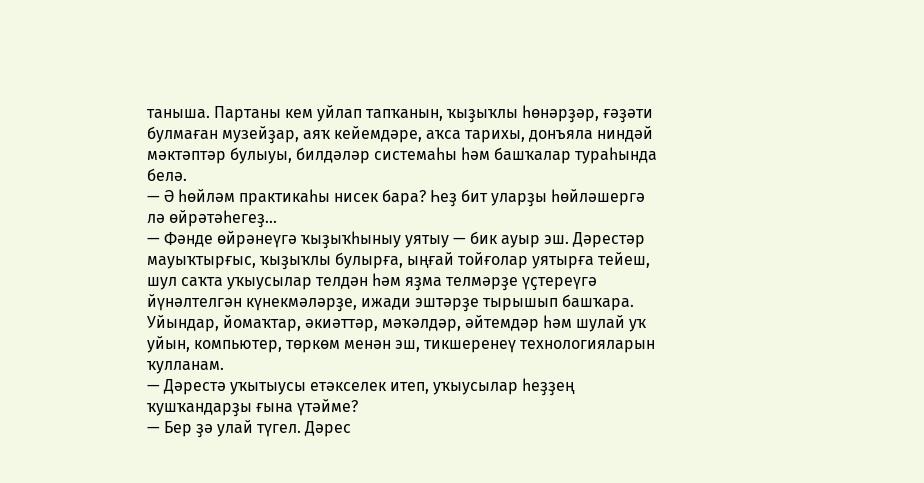таныша. Партаны кем уйлап тапҡанын, ҡыҙыҡлы һөнәрҙәр, ғәҙәти булмаған музейҙар, аяҡ кейемдәре, аҡса тарихы, донъяла ниндәй мәктәптәр булыуы, билдәләр системаһы һәм башҡалар тураһында белә.
— Ә һөйләм практикаһы нисек бара? Һеҙ бит уларҙы һөйләшергә лә өйрәтәһегеҙ...
— Фәнде өйрәнеүгә ҡыҙыҡһыныу уятыу — бик ауыр эш. Дәрестәр мауыҡтырғыс, ҡыҙыҡлы булырға, ыңғай тойғолар уятырға тейеш, шул саҡта уҡыусылар телдән һәм яҙма телмәрҙе үҫтереүгә йүнәлтелгән күнекмәләрҙе, ижади эштәрҙе тырышып башҡара. Уйындар, йомаҡтар, әкиәттәр, мәҡәлдәр, әйтемдәр һәм шулай уҡ уйын, компьютер, төркөм менән эш, тикшеренеү технологияларын ҡулланам.
— Дәрестә уҡытыусы етәкселек итеп, уҡыусылар һеҙҙең ҡушҡандарҙы ғына үтәйме?
— Бер ҙә улай түгел. Дәрес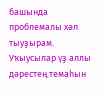башында проблемалы хәл тыуҙырам. Уҡыусылар үҙ аллы дәрестең темаһын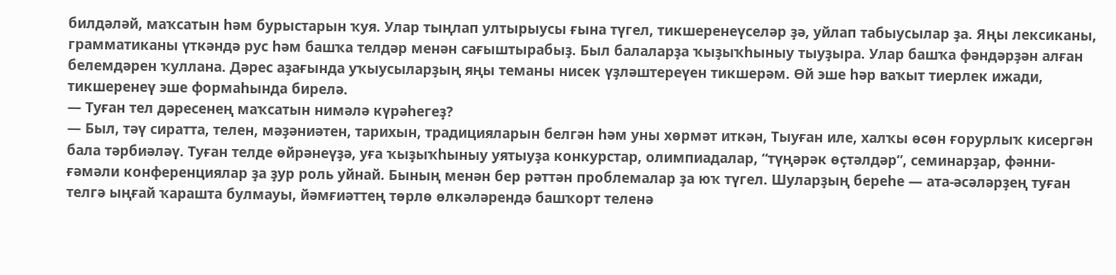билдәләй, маҡсатын һәм бурыстарын ҡуя. Улар тыңлап ултырыусы ғына түгел, тикшеренеүселәр ҙә, уйлап табыусылар ҙа. Яңы лексиканы, грамматиканы үткәндә рус һәм башҡа телдәр менән сағыштырабыҙ. Был балаларҙа ҡыҙыҡһыныу тыуҙыра. Улар башҡа фәндәрҙән алған белемдәрен ҡуллана. Дәрес аҙағында уҡыусыларҙың яңы теманы нисек үҙләштереүен тикшерәм. Өй эше һәр ваҡыт тиерлек ижади, тикшеренеү эше формаһында бирелә.
— Туған тел дәресенең маҡсатын нимәлә күрәһегеҙ?
— Был, тәү сиратта, телен, мәҙәниәтен, тарихын, традицияларын белгән һәм уны хөрмәт иткән, Тыуған иле, халҡы өсөн ғорурлыҡ кисергән бала тәрбиәләү. Туған телде өйрәнеүҙә, уға ҡыҙыҡһыныу уятыуҙа конкурстар, олимпиадалар, “түңәрәк өҫтәлдәр”, семинарҙар, фәнни-ғәмәли конференциялар ҙа ҙур роль уйнай. Бының менән бер рәттән проблемалар ҙа юҡ түгел. Шуларҙың береһе — ата-әсәләрҙең туған телгә ыңғай ҡарашта булмауы, йәмғиәттең төрлө өлкәләрендә башҡорт теленә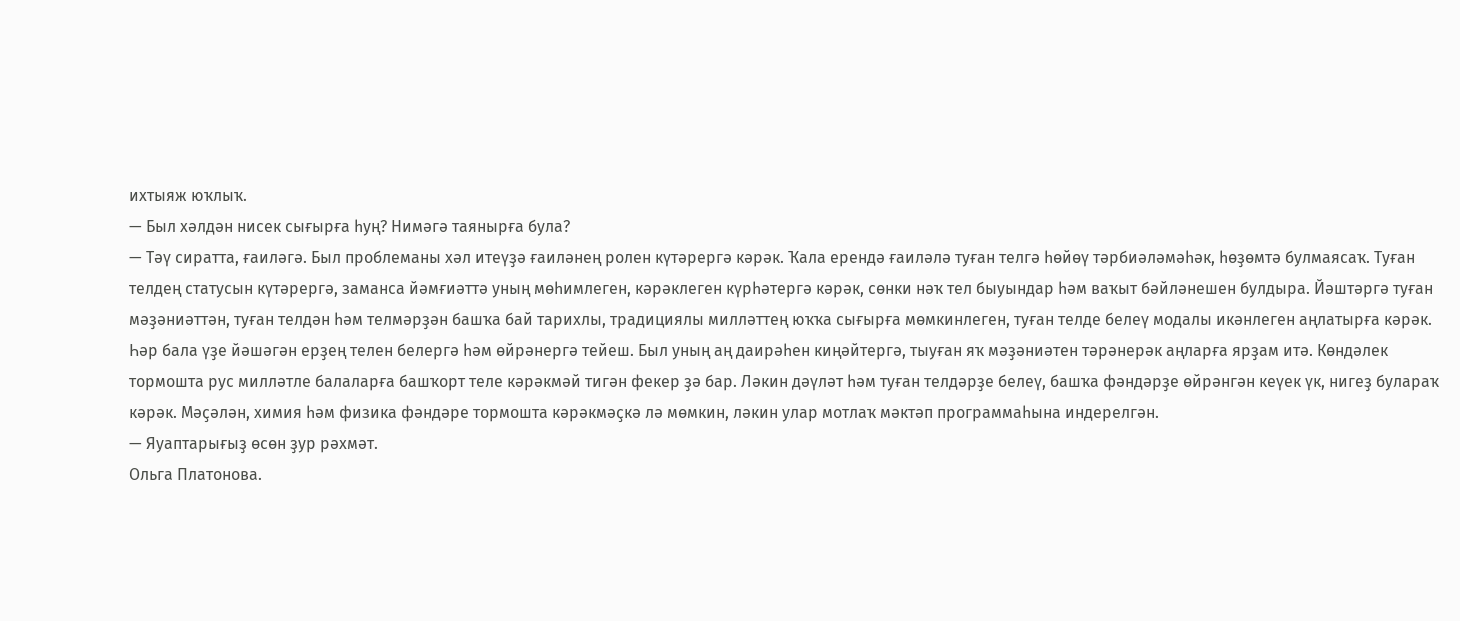ихтыяж юҡлыҡ.
— Был хәлдән нисек сығырға һуң? Нимәгә таянырға була?
— Тәү сиратта, ғаиләгә. Был проблеманы хәл итеүҙә ғаиләнең ролен күтәрергә кәрәк. Ҡала ерендә ғаиләлә туған телгә һөйөү тәрбиәләмәһәк, һөҙөмтә булмаясаҡ. Туған телдең статусын күтәрергә, заманса йәмғиәттә уның мөһимлеген, кәрәклеген күрһәтергә кәрәк, сөнки нәҡ тел быуындар һәм ваҡыт бәйләнешен булдыра. Йәштәргә туған мәҙәниәттән, туған телдән һәм телмәрҙән башҡа бай тарихлы, традициялы милләттең юҡҡа сығырға мөмкинлеген, туған телде белеү модалы икәнлеген аңлатырға кәрәк.
Һәр бала үҙе йәшәгән ерҙең телен белергә һәм өйрәнергә тейеш. Был уның аң даирәһен киңәйтергә, тыуған яҡ мәҙәниәтен тәрәнерәк аңларға ярҙам итә. Көндәлек тормошта рус милләтле балаларға башҡорт теле кәрәкмәй тигән фекер ҙә бар. Ләкин дәүләт һәм туған телдәрҙе белеү, башҡа фәндәрҙе өйрәнгән кеүек үк, нигеҙ булараҡ кәрәк. Мәҫәлән, химия һәм физика фәндәре тормошта кәрәкмәҫкә лә мөмкин, ләкин улар мотлаҡ мәктәп программаһына индерелгән.
— Яуаптарығыҙ өсөн ҙур рәхмәт.
Ольга Платонова.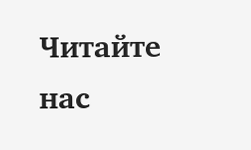Читайте нас